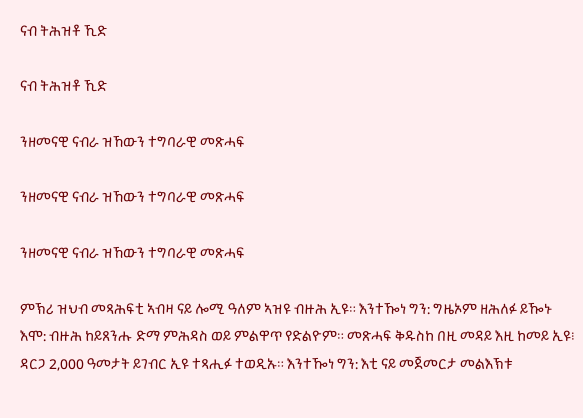ናብ ትሕዝቶ ኺድ

ናብ ትሕዝቶ ኺድ

ንዘመናዊ ናብራ ዝኸውን ተግባራዊ መጽሓፍ

ንዘመናዊ ናብራ ዝኸውን ተግባራዊ መጽሓፍ

ንዘመናዊ ናብራ ዝኸውን ተግባራዊ መጽሓፍ

ምኽሪ ዝህብ መጻሕፍቲ ኣብዛ ናይ ሎሚ ዓለም ኣዝዩ ብዙሕ ኢዩ። እንተዀነ ግን: ግዜኦም ዘሕለፉ ይዀኑ እሞ: ብዙሕ ከይጸንሑ ድማ ምሕዳስ ወይ ምልዋጥ የድልዮም። መጽሓፍ ቅዱስከ በዚ መዳይ እዚ ከመይ ኢዩ፧ ዳርጋ 2,000 ዓመታት ይገብር ኢዩ ተጻሒፉ ተወዲኡ። እንተዀነ ግን: እቲ ናይ መጀመርታ መልእኽቱ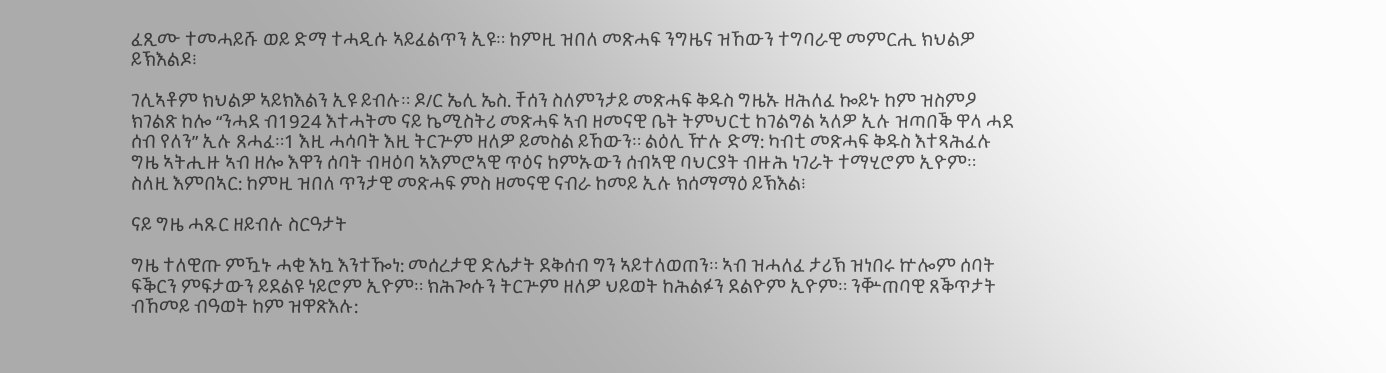ፈጺሙ ተመሓይሹ ወይ ድማ ተሓዲሱ ኣይፈልጥን ኢዩ። ከምዚ ዝበለ መጽሓፍ ንግዜና ዝኸውን ተግባራዊ መምርሒ ክህልዎ ይኽእልዶ፧

ገሊኣቶም ክህልዎ ኣይክእልን ኢዩ ይብሉ። ዶ/ር ኤሊ ኤስ. ቸሰን ስለምንታይ መጽሓፍ ቅዱስ ግዜኡ ዘሕለፈ ኰይኑ ከም ዝስምዖ ክገልጽ ከሎ “ንሓደ ብ1924 እተሓትመ ናይ ኬሚስትሪ መጽሓፍ ኣብ ዘመናዊ ቤት ትምህርቲ ከገልግል ኣለዎ ኢሉ ዝጣበቕ ዋላ ሓደ ሰብ የለን” ኢሉ ጸሓፈ።1 እዚ ሓሳባት እዚ ትርጕም ዘለዎ ይመስል ይኸውን። ልዕሊ ዅሉ ድማ: ካብቲ መጽሓፍ ቅዱስ እተጻሕፈሉ ግዜ ኣትሒዙ ኣብ ዘሎ እዋን ሰባት ብዛዕባ ኣእምሮኣዊ ጥዕና ከምኡውን ሰብኣዊ ባህርያት ብዙሕ ነገራት ተማሂሮም ኢዮም። ስለዚ እምበኣር: ከምዚ ዝበለ ጥንታዊ መጽሓፍ ምስ ዘመናዊ ናብራ ከመይ ኢሉ ክሰማማዕ ይኽእል፧

ናይ ግዜ ሓጹር ዘይብሉ ስርዓታት

ግዜ ተለዊጡ ምዃኑ ሓቂ እኳ እንተዀነ: መሰረታዊ ድሌታት ደቅሰብ ግን ኣይተለወጠን። ኣብ ዝሓለፈ ታሪኽ ዝነበሩ ኵሎም ሰባት ፍቕርን ምፍታውን ይደልዩ ነይሮም ኢዮም። ክሕጐሱን ትርጕም ዘለዎ ህይወት ከሕልፉን ደልዮም ኢዮም። ንቝጠባዊ ጸቕጥታት ብኸመይ ብዓወት ከም ዝዋጽእሉ: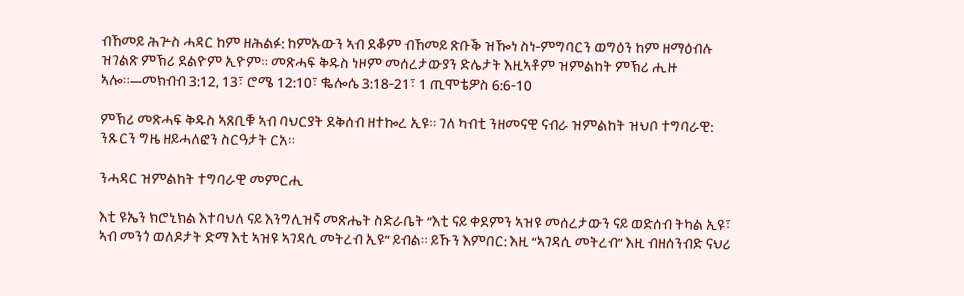ብኸመይ ሕጕስ ሓዳር ከም ዘሕልፉ: ከምኡውን ኣብ ደቆም ብኸመይ ጽቡቕ ዝዀነ ስነ-ምግባርን ወግዕን ከም ዘማዕብሉ ዝገልጽ ምኽሪ ደልዮም ኢዮም። መጽሓፍ ቅዱስ ነዞም መሰረታውያን ድሌታት እዚኣቶም ዝምልከት ምኽሪ ሒዙ ኣሎ።—መክብብ 3:12, 13፣ ሮሜ 12:10፣ ቈሎሴ 3:18-21፣ 1 ጢሞቴዎስ 6:6-10

ምኽሪ መጽሓፍ ቅዱስ ኣጸቢቑ ኣብ ባህርያት ደቅሰብ ዘተኰረ ኢዩ። ገለ ካብቲ ንዘመናዊ ናብራ ዝምልከት ዝህቦ ተግባራዊ: ንጹርን ግዜ ዘይሓለፎን ስርዓታት ርአ።

ንሓዳር ዝምልከት ተግባራዊ መምርሒ

እቲ ዩኤን ክሮኒክል እተባህለ ናይ እንግሊዝኛ መጽሔት ስድራቤት “እቲ ናይ ቀደምን ኣዝዩ መሰረታውን ናይ ወድሰብ ትካል ኢዩ፣ ኣብ መንጎ ወለዶታት ድማ እቲ ኣዝዩ ኣገዳሲ መትረብ ኢዩ” ይብል። ይኹን እምበር: እዚ “ኣገዳሲ መትረብ” እዚ ብዘሰንብድ ናህሪ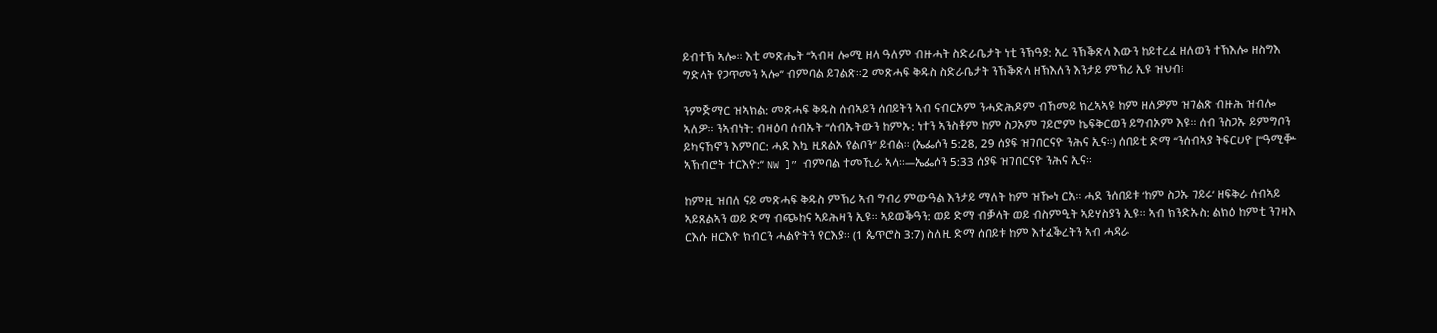ይብተኽ ኣሎ። እቲ መጽሔት “ኣብዛ ሎሚ ዘላ ዓለም ብዙሓት ስድራቤታት ነቲ ንኽዓያ: አረ ንኽቕጽላ እውን ከይተረፈ ዘለወን ተኽእሎ ዘስግእ ግድላት የጋጥመን ኣሎ” ብምባል ይገልጽ።2 መጽሓፍ ቅዱስ ስድራቤታት ንኽቕጽላ ዘኽእለን እንታይ ምኽሪ ኢዩ ዝህብ፧

ንምጅማር ዝኣክል: መጽሓፍ ቅዱስ ሰብኣይን ሰበይትን ኣብ ናብርኦም ንሓድሕዶም ብኸመይ ክረኣኣዩ ከም ዘለዎም ዝገልጽ ብዙሕ ዝብሎ ኣለዎ። ንኣብነት: ብዛዕባ ሰብኡት “ሰብኡትውን ከምኡ: ነተን ኣንስቶም ከም ስጋኦም ገይሮም ኬፍቅርወን ይግብኦም እዩ። ሰብ ንስጋኡ ይምግቦን ይካናኸኖን እምበር: ሓደ እኳ ዚጸልኦ የልቦን” ይብል። (ኤፌሶን 5:28, 29 ሰያፍ ዝገበርናዮ ንሕና ኢና።) ሰበይቲ ድማ “ንሰብኣያ ትፍርሀዮ [“ዓሚቝ ኣኽብሮት ተርእዮ:” NW ]” ብምባል ተመኺራ ኣላ።—ኤፌሶን 5:33 ሰያፍ ዝገበርናዮ ንሕና ኢና።

ከምዚ ዝበለ ናይ መጽሓፍ ቅዱስ ምኽሪ ኣብ ግብሪ ምውዓል እንታይ ማለት ከም ዝዀነ ርአ። ሓደ ንሰበይቱ ‘ከም ስጋኡ ገይሩ’ ዘፍቅራ ሰብኣይ ኣይጸልኣን ወይ ድማ ብጭከና ኣይሕዛን ኢዩ። ኣይወቕዓን: ወይ ድማ ብቓላት ወይ ብስምዒት ኣይሃስያን ኢዩ። ኣብ ክንድኡስ: ልክዕ ከምቲ ንገዛእ ርእሱ ዘርእዮ ክብርን ሓልዮትን የርእያ። (1 ጴጥሮስ 3:7) ስለዚ ድማ ሰበይቱ ከም እተፈቕረትን ኣብ ሓዳራ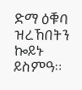ድማ ዕቑባ ዝረኸበትን ኰይኑ ይስምዓ።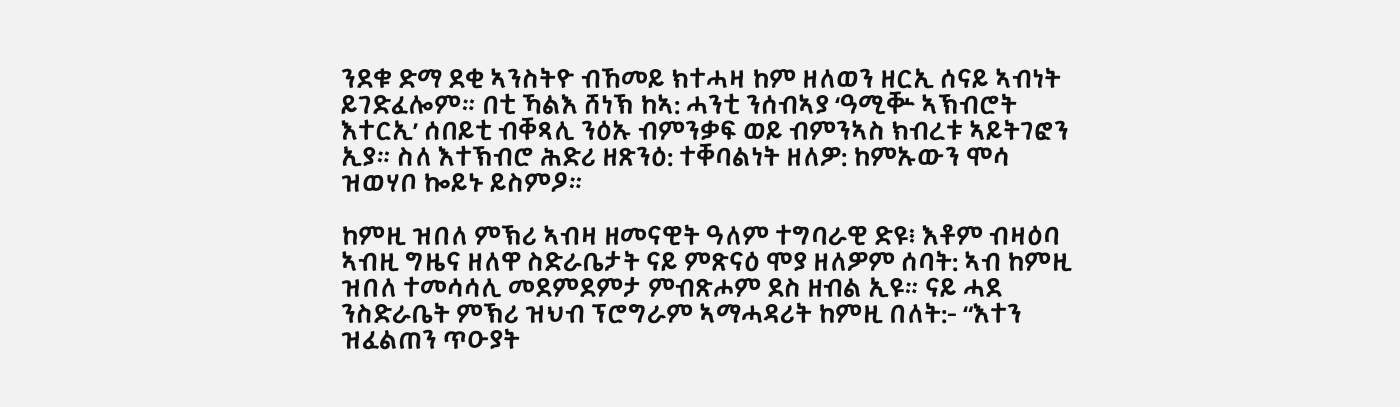ንደቁ ድማ ደቂ ኣንስትዮ ብኸመይ ክተሓዛ ከም ዘለወን ዘርኢ ሰናይ ኣብነት ይገድፈሎም። በቲ ኻልእ ሸነኽ ከኣ: ሓንቲ ንሰብኣያ ‘ዓሚቝ ኣኽብሮት እተርኢ’ ሰበይቲ ብቐጻሊ ንዕኡ ብምንቃፍ ወይ ብምንኣስ ክብረቱ ኣይትገፎን ኢያ። ስለ እተኽብሮ ሕድሪ ዘጽንዕ: ተቐባልነት ዘለዎ: ከምኡውን ሞሳ ዝወሃቦ ኰይኑ ይስምዖ።

ከምዚ ዝበለ ምኽሪ ኣብዛ ዘመናዊት ዓለም ተግባራዊ ድዩ፧ እቶም ብዛዕባ ኣብዚ ግዜና ዘለዋ ስድራቤታት ናይ ምጽናዕ ሞያ ዘለዎም ሰባት: ኣብ ከምዚ ዝበለ ተመሳሳሊ መደምደምታ ምብጽሖም ደስ ዘብል ኢዩ። ናይ ሓደ ንስድራቤት ምኽሪ ዝህብ ፕሮግራም ኣማሓዳሪት ከምዚ በለት:- “እተን ዝፈልጠን ጥዑያት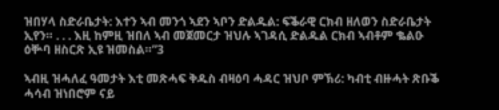ዝበሃላ ስድራቤታት: እተን ኣብ መንጎ ኣደን ኣቦን ድልዱል: ፍቕራዊ ርክብ ዘለወን ስድራቤታት ኢየን። . . . እዚ ከምዚ ዝበለ ኣብ መጀመርታ ዝህሉ ኣገዳሲ ድልዱል ርክብ ኣብቶም ቈልዑ ዕቝባ ዘስርጽ ኢዩ ዝመስል።”3

ኣብዚ ዝሓለፈ ዓመታት እቲ መጽሓፍ ቅዱስ ብዛዕባ ሓዳር ዝህቦ ምኽሪ: ካብቲ ብዙሓት ጽቡቕ ሓሳብ ዝነበሮም ናይ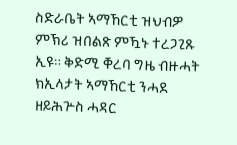ስድራቤት ኣማኸርቲ ዝህብዎ ምኽሪ ዝበልጽ ምዃኑ ተረጋጊጹ ኢዩ። ቅድሚ ቐረባ ግዜ ብዙሓት ክኢላታት ኣማኸርቲ ንሓደ ዘይሕጕስ ሓዳር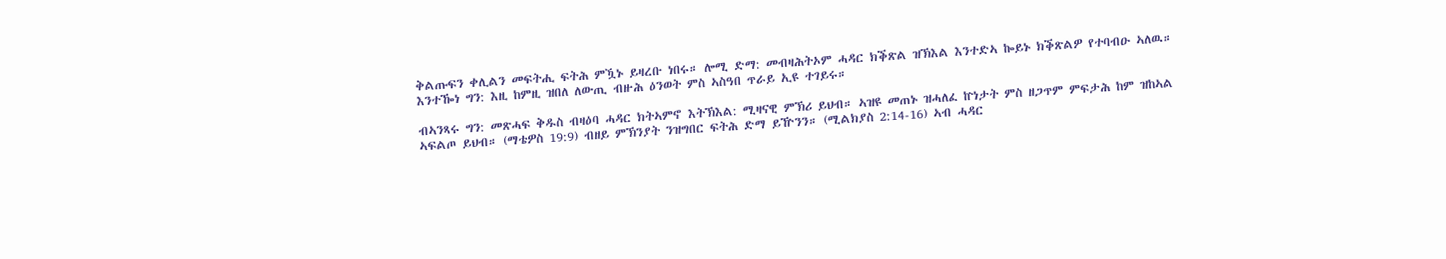ቅልጡፍን ቀሊልን መፍትሒ ፍትሕ ምዃኑ ይዛረቡ ነበሩ። ሎሚ ድማ: መብዛሕትኦም ሓዳር ክቕጽል ዝኽእል እንተድኣ ኰይኑ ክቕጽልዎ የተባብዑ ኣለዉ። እንተዀነ ግን: እዚ ከምዚ ዝበለ ለውጢ ብዙሕ ዕንወት ምስ ኣስዓበ ጥራይ ኢዩ ተገይሩ።

ብኣንጻሩ ግን: መጽሓፍ ቅዱስ ብዛዕባ ሓዳር ክትኣምኖ እትኽእል: ሚዛናዊ ምኽሪ ይህብ። ኣዝዩ መጠኑ ዝሓለፈ ኵነታት ምስ ዘጋጥም ምፍታሕ ከም ዝከኣል ኣፍልጦ ይህብ። (ማቴዎስ 19:9) ብዘይ ምኽንያት ንዝግበር ፍትሕ ድማ ይዅንን። (ሚልክያስ 2:14-16) ኣብ ሓዳር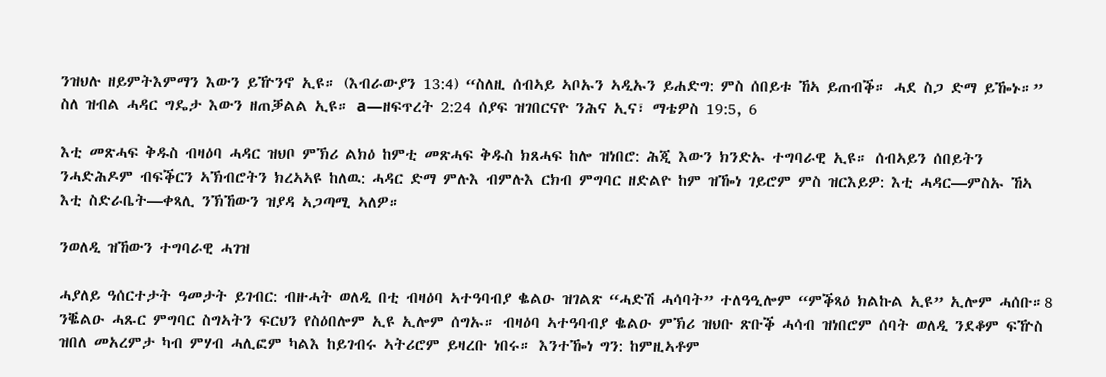ንዝህሉ ዘይምትእምማን እውን ይዅንኖ ኢዩ። (እብራውያን 13:4) “ስለዚ ሰብኣይ ኣቦኡን ኣዲኡን ይሐድግ: ምስ ሰበይቱ ኸኣ ይጠብቕ። ሓደ ስጋ ድማ ይዀኑ።” ስለ ዝብል ሓዳር ግዴታ እውን ዘጠቓልል ኢዩ። a—ዘፍጥረት 2:24 ሰያፍ ዝገበርናዮ ንሕና ኢና፣ ማቴዎስ 19:5, 6

እቲ መጽሓፍ ቅዱስ ብዛዕባ ሓዳር ዝህቦ ምኽሪ ልክዕ ከምቲ መጽሓፍ ቅዱስ ክጸሓፍ ከሎ ዝነበሮ: ሕጂ እውን ክንድኡ ተግባራዊ ኢዩ። ሰብኣይን ሰበይትን ንሓድሕዶም ብፍቕርን ኣኽብሮትን ክረኣኣዩ ከለዉ: ሓዳር ድማ ምሉእ ብምሉእ ርክብ ምግባር ዘድልዮ ከም ዝዀነ ገይሮም ምስ ዝርእይዎ: እቲ ሓዳር—ምስኡ ኸኣ እቲ ስድራቤት—ቀጻሊ ንኽኸውን ዝያዳ ኣጋጣሚ ኣለዎ።

ንወለዲ ዝኸውን ተግባራዊ ሓገዝ

ሓያለይ ዓሰርተታት ዓመታት ይገብር: ብዙሓት ወለዲ በቲ ብዛዕባ ኣተዓባብያ ቈልዑ ዝገልጽ “ሓድሽ ሓሳባት” ተለዓዒሎም “ምቕጻዕ ክልኩል ኢዩ” ኢሎም ሓሰቡ።8 ንቘልዑ ሓጹር ምግባር ስግኣትን ፍርህን የስዕበሎም ኢዩ ኢሎም ሰግኡ። ብዛዕባ ኣተዓባብያ ቈልዑ ምኽሪ ዝህቡ ጽቡቕ ሓሳብ ዝነበሮም ሰባት ወለዲ ንደቆም ፍዅስ ዝበለ መአረምታ ካብ ምሃብ ሓሊፎም ካልእ ከይገብሩ ኣትሪሮም ይዛረቡ ነበሩ። እንተዀነ ግን: ከምዚኣቶም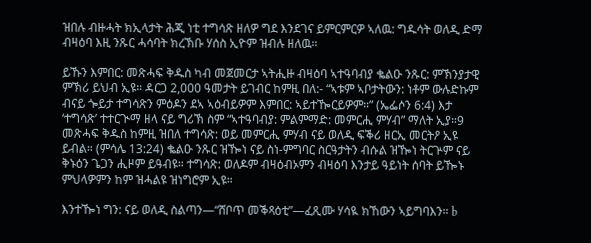ዝበሉ ብዙሓት ክኢላታት ሕጂ ነቲ ተግሳጽ ዘለዎ ግደ እንደገና ይምርምርዎ ኣለዉ: ግዱሳት ወለዲ ድማ ብዛዕባ እዚ ንጹር ሓሳባት ክረኽቡ ሃሰስ ኢዮም ዝብሉ ዘለዉ።

ይኹን እምበር: መጽሓፍ ቅዱስ ካብ መጀመርታ ኣትሒዙ ብዛዕባ ኣተዓባብያ ቈልዑ ንጹር: ምኽንያታዊ ምኽሪ ይህብ ኢዩ። ዳርጋ 2,000 ዓመታት ይገብር ከምዚ በለ:- “ኣቱም ኣቦታትውን: ነቶም ውሉድኩም ብናይ ጐይታ ተግሳጽን ምዕዶን ደኣ ኣዕብይዎም እምበር: ኣይተዀርይዎም።” (ኤፌሶን 6:4) እታ ‘ተግሳጽ’ ተተርጒማ ዘላ ናይ ግሪኽ ስም “ኣተዓባብያ: ምልምማድ: መምርሒ ምሃብ” ማለት ኢያ።9 መጽሓፍ ቅዱስ ከምዚ ዝበለ ተግሳጽ: ወይ መምርሒ ምሃብ ናይ ወለዲ ፍቕሪ ዘርኢ መርትዖ ኢዩ ይብል። (ምሳሌ 13:24) ቈልዑ ንጹር ዝዀነ ናይ ስነ-ምግባር ስርዓታትን ብሱል ዝዀነ ትርጕም ናይ ቅኑዕን ጌጋን ሒዞም ይዓብዩ። ተግሳጽ: ወለዶም ብዛዕብኦምን ብዛዕባ እንታይ ዓይነት ሰባት ይዀኑ ምህላዎምን ከም ዝሓልዩ ዝነግሮም ኢዩ።

እንተዀነ ግን: ናይ ወለዲ ስልጣን—“ሸቦጥ መቕጻዕቲ”—ፈጺሙ ሃሳዪ ክኸውን ኣይግባእን። b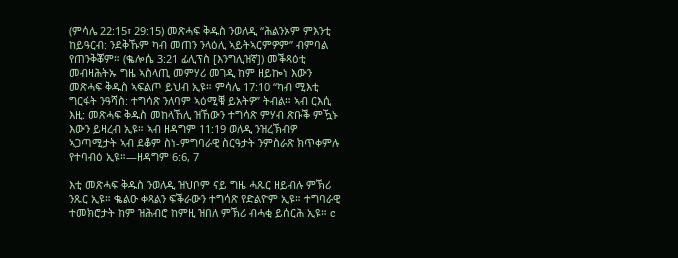(ምሳሌ 22:15፣ 29:15) መጽሓፍ ቅዱስ ንወለዲ “ሕልንኦም ምእንቲ ከይዓርብ: ንደቅኹም ካብ መጠን ንላዕሊ ኣይትኣርምዎም” ብምባል የጠንቅቖም። (ቈሎሴ 3:21 ፊሊፕስ [እንግሊዝኛ]) መቕጻዕቲ መብዛሕትኡ ግዜ ኣስላጢ መምሃሪ መገዲ ከም ዘይኰነ እውን መጽሓፍ ቅዱስ ኣፍልጦ ይህብ ኢዩ። ምሳሌ 17:10 “ካብ ሚእቲ ግርፋት ንዓሻስ: ተግሳጽ ንለባም ኣዕሚቑ ይአትዎ” ትብል። ኣብ ርእሲ እዚ: መጽሓፍ ቅዱስ መከላኸሊ ዝኸውን ተግሳጽ ምሃብ ጽቡቕ ምዃኑ እውን ይዛረብ ኢዩ። ኣብ ዘዳግም 11:19 ወለዲ ንዝረኽብዎ ኣጋጣሚታት ኣብ ደቆም ስነ-ምግባራዊ ስርዓታት ንምስራጽ ክጥቀምሉ የተባብዕ ኢዩ።—ዘዳግም 6:6, 7

እቲ መጽሓፍ ቅዱስ ንወለዲ ዝህቦም ናይ ግዜ ሓጹር ዘይብሉ ምኽሪ ንጹር ኢዩ። ቈልዑ ቀጻልን ፍቕራውን ተግሳጽ የድልዮም ኢዩ። ተግባራዊ ተመክሮታት ከም ዝሕብሮ ከምዚ ዝበለ ምኽሪ ብሓቂ ይሰርሕ ኢዩ። c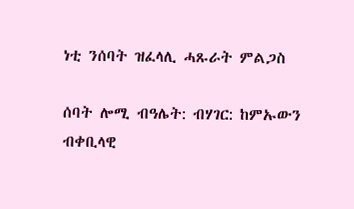ነቲ ንሰባት ዝፈላሊ ሓጹራት ምልጋስ

ሰባት ሎሚ ብዓሌት: ብሃገር: ከምኡውን ብቀቢላዊ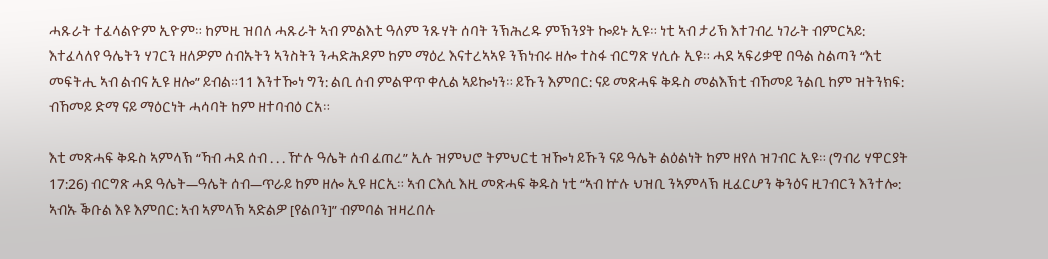ሓጹራት ተፈላልዮም ኢዮም። ከምዚ ዝበለ ሓጹራት ኣብ ምልእቲ ዓለም ንጹሃት ሰባት ንኽሕረዱ ምኽንያት ኰይኑ ኢዩ። ነቲ ኣብ ታሪኽ እተገብረ ነገራት ብምርኣይ: እተፈላለየ ዓሌትን ሃገርን ዘለዎም ሰብኡትን ኣንስትን ንሓድሕዶም ከም ማዕረ እናተረኣኣዩ ንኽነብሩ ዘሎ ተስፋ ብርግጽ ሃሲሱ ኢዩ። ሓደ ኣፍሪቃዊ በዓል ስልጣን “እቲ መፍትሒ ኣብ ልብና ኢዩ ዘሎ” ይብል።11 እንተዀነ ግን: ልቢ ሰብ ምልዋጥ ቀሊል ኣይኰነን። ይኹን እምበር: ናይ መጽሓፍ ቅዱስ መልእኽቲ ብኸመይ ንልቢ ከም ዝትንክፍ: ብኸመይ ድማ ናይ ማዕርነት ሓሳባት ከም ዘተባብዕ ርአ።

እቲ መጽሓፍ ቅዱስ ኣምላኽ “ኻብ ሓደ ሰብ . . . ዅሉ ዓሌት ሰብ ፈጠረ” ኢሉ ዝምህሮ ትምህርቲ ዝዀነ ይኹን ናይ ዓሌት ልዕልነት ከም ዘየለ ዝገብር ኢዩ። (ግብሪ ሃዋርያት 17:26) ብርግጽ ሓደ ዓሌት—ዓሌት ሰብ—ጥራይ ከም ዘሎ ኢዩ ዘርኢ። ኣብ ርእሲ እዚ መጽሓፍ ቅዱስ ነቲ “ኣብ ኵሉ ህዝቢ ንኣምላኽ ዚፈርሆን ቅንዕና ዚገብርን እንተሎ: ኣብኡ ቕቡል እዩ እምበር: ኣብ ኣምላኽ ኣድልዎ [የልቦን]” ብምባል ዝዛረበሉ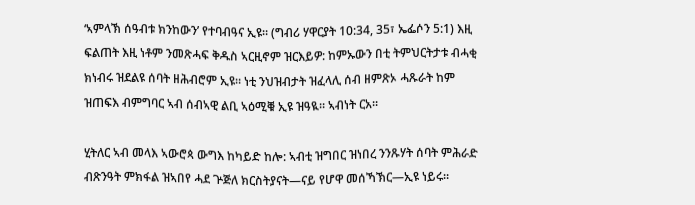‘ኣምላኽ ሰዓብቱ ክንከውን’ የተባብዓና ኢዩ። (ግብሪ ሃዋርያት 10:34, 35፣ ኤፌሶን 5:1) እዚ ፍልጠት እዚ ነቶም ንመጽሓፍ ቅዱስ ኣርዚኖም ዝርእይዎ: ከምኡውን በቲ ትምህርትታቱ ብሓቂ ክነብሩ ዝደልዩ ሰባት ዘሕብሮም ኢዩ። ነቲ ንህዝብታት ዝፈላሊ ሰብ ዘምጽኦ ሓጹራት ከም ዝጠፍእ ብምግባር ኣብ ሰብኣዊ ልቢ ኣዕሚቑ ኢዩ ዝዓዪ። ኣብነት ርአ።

ሂትለር ኣብ መላእ ኣውሮጳ ውግእ ከካይድ ከሎ: ኣብቲ ዝግበር ዝነበረ ንንጹሃት ሰባት ምሕራድ ብጽንዓት ምክፋል ዝኣበየ ሓደ ጕጅለ ክርስትያናት—ናይ የሆዋ መሰኻኽር—ኢዩ ነይሩ።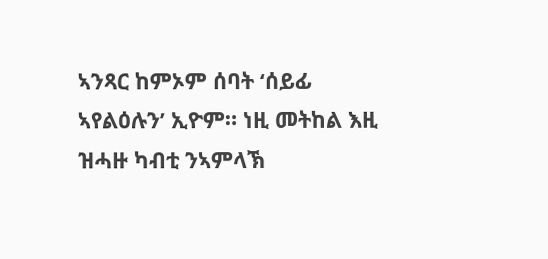ኣንጻር ከምኦም ሰባት ‘ሰይፊ ኣየልዕሉን’ ኢዮም። ነዚ መትከል እዚ ዝሓዙ ካብቲ ንኣምላኽ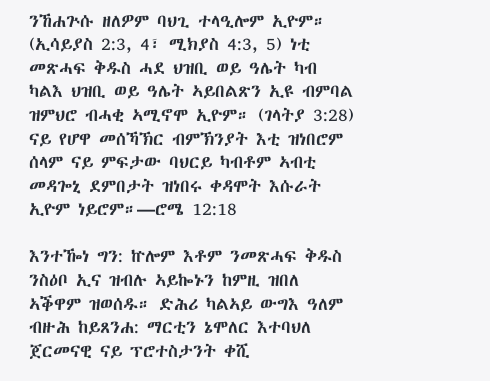ንኸሐጕሱ ዘለዎም ባህጊ ተላዒሎም ኢዮም። (ኢሳይያስ 2:3, 4፣ ሚክያስ 4:3, 5) ነቲ መጽሓፍ ቅዱስ ሓደ ህዝቢ ወይ ዓሌት ካብ ካልእ ህዝቢ ወይ ዓሌት ኣይበልጽን ኢዩ ብምባል ዝምህሮ ብሓቂ ኣሚኖሞ ኢዮም። (ገላትያ 3:28) ናይ የሆዋ መሰኻኽር ብምኽንያት እቲ ዝነበሮም ሰላም ናይ ምፍታው ባህርይ ካብቶም ኣብቲ መዳጐኒ ደምበታት ዝነበሩ ቀዳሞት እሱራት ኢዮም ነይሮም።—ሮሜ 12:18

እንተዀነ ግን: ኵሎም እቶም ንመጽሓፍ ቅዱስ ንስዕቦ ኢና ዝብሉ ኣይኰኑን ከምዚ ዝበለ ኣቕዋም ዝወሰዱ። ድሕሪ ካልኣይ ውግእ ዓለም ብዙሕ ከይጸንሐ: ማርቲን ኔሞለር እተባህለ ጀርመናዊ ናይ ፕሮተስታንት ቀሺ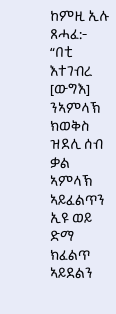ከምዚ ኢሉ ጸሓፈ:- “በቲ እተገብረ [ውግእ] ንኣምላኽ ክወቅስ ዝደሊ ሰብ ቃል ኣምላኽ ኣይፈልጥን ኢዩ ወይ ድማ ክፈልጥ ኣይደልን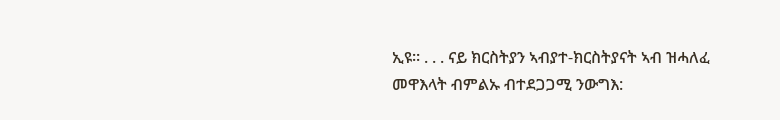ኢዩ። . . . ናይ ክርስትያን ኣብያተ-ክርስትያናት ኣብ ዝሓለፈ መዋእላት ብምልኡ ብተደጋጋሚ ንውግእ: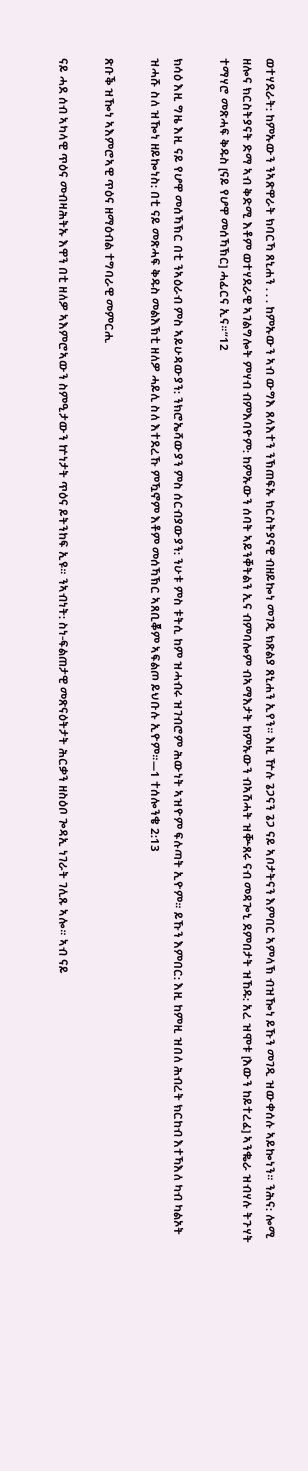ወተሃደራት: ከምኡውን ንኣጽዋራት ክባርኻ ጸኒሐን . . . ከምኡውን ኣብ ውግእ ጸላእተን ንኽጠፍኡ ክርስትያናዊ ብዘይኰነ መገዲ ክጽልያ ጸኒሐን ኢየን። እዚ ዅሉ ጌጋናን ጌጋ ናይ ኣቦታትናን እምበር ኣምላኽ ብዝዀነ ይኹን መገዲ ዝውቀሰሉ ኣይኰነን። ንሕና: ሎሚ ዘሎና ክርስትያናት ድማ ኣብ ቅድሚ እቶም ወተሃደራዊ ኣገልግሎት ምሃብ ብምእባዮም: ከምኡውን ሰባት ኣይንቐትልን ኢና ብምባሎም ብኣማእታት ከምኡውን ብኣሽሓት ዝቝጸሩ ናብ መዳጐኒ ደምበታት ዝኸዱ: አረ ዝሞቱ [እውን ከይተረፈ] ኣንቈራ ዝብሃሉ ትጉሃት ተማሃሮ መጽሓፍ ቅዱስ [ናይ የሆዋ መሰኻኽር] ሓፊርና ኢና።”12

ክሳዕ እዚ ግዜ እዚ ናይ የሆዋ መሰኻኽር በቲ ንኣዕራብ ምስ ኣይሁዳውያን: ንክሮኤሻውያን ምስ ሰርብያውያን: ንሁቱ ምስ ቱትሲ ከም ዝሓብሩ ዝገብሮም ሕውነት ኣዝዮም ፍሉጣት ኢዮም። ይኹን እምበር: እዚ ከምዚ ዝበለ ሕብረት ክርከብ እተኻእለ ካብ ካልኦት ዝሓሹ ስለ ዝዀነ ዘይኰነስ: በቲ ናይ መጽሓፍ ቅዱስ መልእኽቲ ዘለዎ ሓይሊ ስለ እተደረኹ ምዃኖም እቶም መሰኻኽር ኣጸቢቖም ኣፍልጦ ይህቡሉ ኢዮም።—1 ተሰሎንቄ 2:13

ጽቡቕ ዝዀነ ኣእምሮኣዊ ጥዕና ዘማዕብል ተግባራዊ መምርሒ

ናይ ሓደ ሰብ ኣካላዊ ጥዕና መብዛሕትኡ እዋን በቲ ዘለዎ ኣእምሮኣውን ስምዒታውን ኵነታት ጥዕና ይትንከፍ ኢዩ። ንኣብነት: ስነ-ፍልጠታዊ መጽናዕትታት ሕርቃን ዘስዕቦ ጐዳኢ ነገራት ገሊጹ ኣሎ። ኣብ ናይ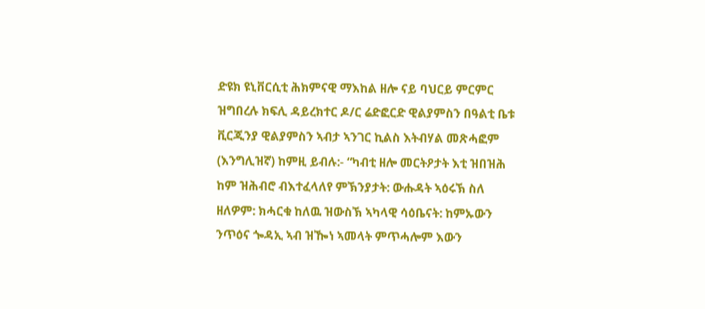ድዩክ ዩኒቨርሲቲ ሕክምናዊ ማእከል ዘሎ ናይ ባህርይ ምርምር ዝግበረሉ ክፍሊ ዳይረክተር ዶ/ር ሬድፎርድ ዊልያምስን በዓልቲ ቤቱ ቪርጂንያ ዊልያምስን ኣብታ ኣንገር ኪልስ እትብሃል መጽሓፎም (እንግሊዝኛ) ከምዚ ይብሉ:- “ካብቲ ዘሎ መርትዖታት እቲ ዝበዝሕ ከም ዝሕብሮ ብእተፈላለየ ምኽንያታት: ውሑዳት ኣዕሩኽ ስለ ዘለዎም: ክሓርቁ ከለዉ ዝውስኽ ኣካላዊ ሳዕቤናት: ከምኡውን ንጥዕና ጐዳኢ ኣብ ዝዀነ ኣመላት ምጥሓሎም እውን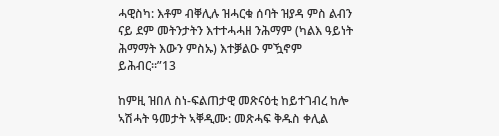ሓዊስካ: እቶም ብቐሊሉ ዝሓርቁ ሰባት ዝያዳ ምስ ልብን ናይ ደም መትንታትን እተተሓሓዘ ንሕማም (ካልእ ዓይነት ሕማማት እውን ምስኡ) እተቓልዑ ምዃኖም ይሕብር።”13

ከምዚ ዝበለ ስነ-ፍልጠታዊ መጽናዕቲ ከይተገብረ ከሎ ኣሽሓት ዓመታት ኣቐዲሙ: መጽሓፍ ቅዱስ ቀሊል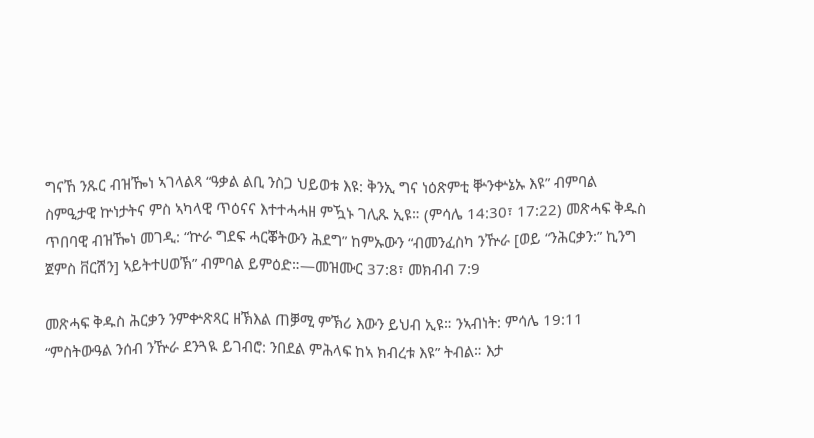ግናኸ ንጹር ብዝዀነ ኣገላልጻ “ዓቃል ልቢ ንስጋ ህይወቱ እዩ: ቅንኢ ግና ነዕጽምቲ ቝንቍኔኡ እዩ” ብምባል ስምዒታዊ ኵነታትና ምስ ኣካላዊ ጥዕናና እተተሓሓዘ ምዃኑ ገሊጹ ኢዩ። (ምሳሌ 14:30፣ 17:22) መጽሓፍ ቅዱስ ጥበባዊ ብዝዀነ መገዲ: “ኵራ ግደፍ ሓርቖትውን ሕደግ” ከምኡውን “ብመንፈስካ ንዅራ [ወይ “ንሕርቃን:” ኪንግ ጀምስ ቨርሽን] ኣይትተሀወኽ” ብምባል ይምዕድ።—መዝሙር 37:8፣ መክብብ 7:9

መጽሓፍ ቅዱስ ሕርቃን ንምቍጽጻር ዘኽእል ጠቓሚ ምኽሪ እውን ይህብ ኢዩ። ንኣብነት: ምሳሌ 19:11 “ምስትውዓል ንሰብ ንዅራ ደንጓዪ ይገብሮ: ንበደል ምሕላፍ ከኣ ክብረቱ እዩ” ትብል። እታ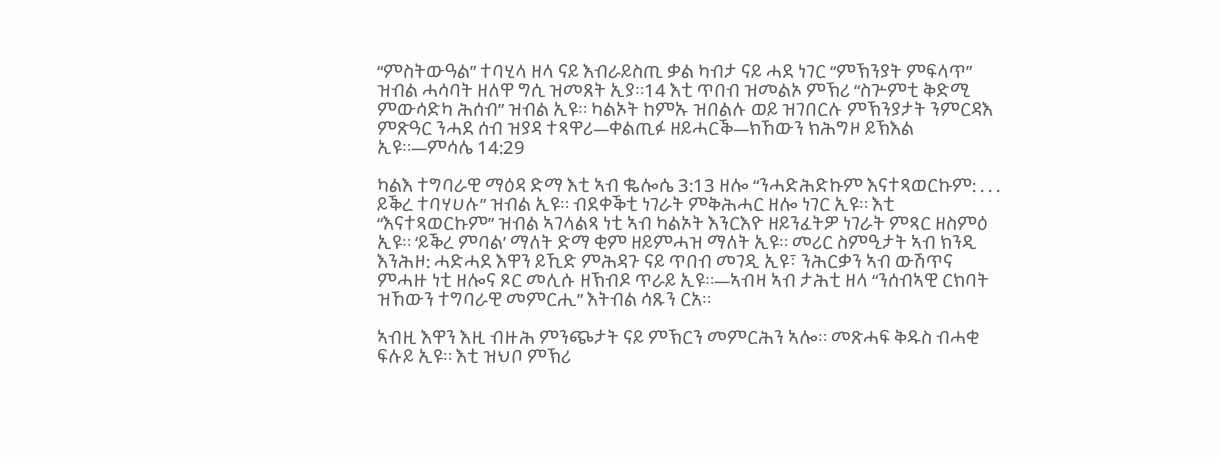“ምስትውዓል” ተባሂላ ዘላ ናይ እብራይስጢ ቃል ካብታ ናይ ሓደ ነገር “ምኽንያት ምፍላጥ” ዝብል ሓሳባት ዘለዋ ግሲ ዝመጸት ኢያ።14 እቲ ጥበብ ዝመልኦ ምኽሪ “ስጕምቲ ቅድሚ ምውሳድካ ሕሰብ” ዝብል ኢዩ። ካልኦት ከምኡ ዝበልሉ ወይ ዝገበርሉ ምኽንያታት ንምርዳእ ምጽዓር ንሓደ ሰብ ዝያዳ ተጻዋሪ—ቀልጢፉ ዘይሓርቕ—ክኸውን ክሕግዞ ይኽእል ኢዩ።—ምሳሌ 14:29

ካልእ ተግባራዊ ማዕዳ ድማ እቲ ኣብ ቈሎሴ 3:13 ዘሎ “ንሓድሕድኩም እናተጻወርኩም: . . . ይቕረ ተባሃሀሉ” ዝብል ኢዩ። ብደቀቕቲ ነገራት ምቅሕሓር ዘሎ ነገር ኢዩ። እቲ “እናተጻወርኩም” ዝብል ኣገላልጻ ነቲ ኣብ ካልኦት እንርእዮ ዘይንፈትዎ ነገራት ምጻር ዘስምዕ ኢዩ። ‘ይቕረ ምባል’ ማለት ድማ ቂም ዘይምሓዝ ማለት ኢዩ። መሪር ስምዒታት ኣብ ክንዲ እንሕዞ: ሓድሓደ እዋን ይኺድ ምሕዳጉ ናይ ጥበብ መገዲ ኢዩ፣ ንሕርቃን ኣብ ውሽጥና ምሓዙ ነቲ ዘሎና ጾር መሊሱ ዘኽብዶ ጥራይ ኢዩ።—ኣብዛ ኣብ ታሕቲ ዘላ “ንሰብኣዊ ርክባት ዝኸውን ተግባራዊ መምርሒ” እትብል ሳጹን ርአ።

ኣብዚ እዋን እዚ ብዙሕ ምንጭታት ናይ ምኽርን መምርሕን ኣሎ። መጽሓፍ ቅዱስ ብሓቂ ፍሉይ ኢዩ። እቲ ዝህቦ ምኽሪ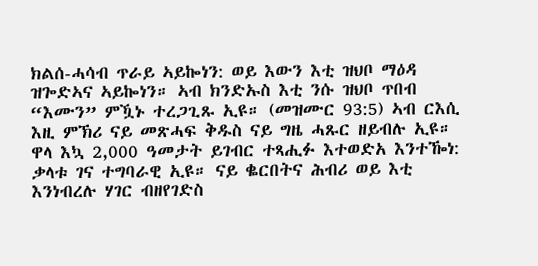ክልሰ-ሓሳብ ጥራይ ኣይኰነን: ወይ እውን እቲ ዝህቦ ማዕዳ ዝጐድኣና ኣይኰነን። ኣብ ክንድኡስ እቲ ንሱ ዝህቦ ጥበብ “እሙን” ምዃኑ ተረጋጊጹ ኢዩ። (መዝሙር 93:5) ኣብ ርእሲ እዚ ምኽሪ ናይ መጽሓፍ ቅዱስ ናይ ግዜ ሓጹር ዘይብሉ ኢዩ። ዋላ እኳ 2,000 ዓመታት ይገብር ተጻሒፉ እተወድአ እንተዀነ: ቃላቱ ገና ተግባራዊ ኢዩ። ናይ ቈርበትና ሕብሪ ወይ እቲ እንነብረሉ ሃገር ብዘየገድስ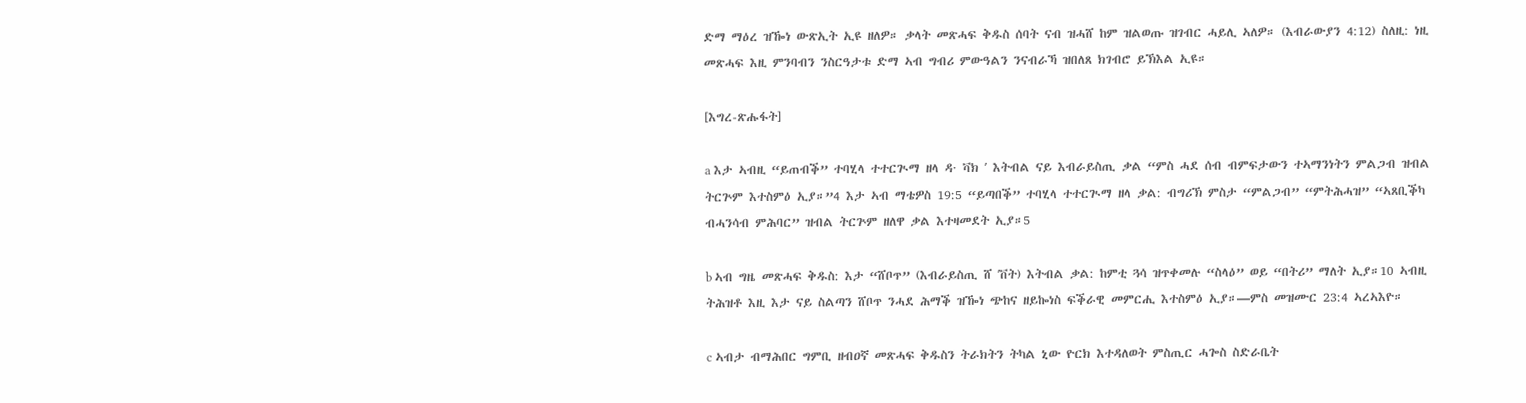ድማ ማዕረ ዝዀነ ውጽኢት ኢዩ ዘለዎ። ቃላት መጽሓፍ ቅዱስ ሰባት ናብ ዝሓሸ ከም ዝልወጡ ዝገብር ሓይሊ ኣለዎ። (እብራውያን 4:12) ስለዚ: ነዚ መጽሓፍ እዚ ምንባብን ንስርዓታቱ ድማ ኣብ ግብሪ ምውዓልን ንናብራኻ ዝበለጸ ክገብሮ ይኽእል ኢዩ።

[እግረ-ጽሑፋት]

a እታ ኣብዚ “ይጠብቕ” ተባሂላ ተተርጒማ ዘላ ዳ· ቫክ ʹ እትብል ናይ እብራይስጢ ቃል “ምስ ሓደ ሰብ ብምፍታውን ተኣማንነትን ምልጋብ ዝብል ትርጕም እተስምዕ ኢያ።”4 እታ ኣብ ማቴዎስ 19:5 “ይጣበቕ” ተባሂላ ተተርጒማ ዘላ ቃል: ብግሪኽ ምስታ “ምልጋብ” “ምትሕሓዝ” “ኣጸቢቕካ ብሓንሳብ ምሕባር” ዝብል ትርጕም ዘለዋ ቃል እተዛመደት ኢያ።5

b ኣብ ግዜ መጽሓፍ ቅዱስ: እታ “ሸቦጥ” (እብራይስጢ ሸ ʹቨት) እትብል ቃል: ከምቲ ጓሳ ዝጥቀመሉ “ስላዕ” ወይ “በትሪ” ማለት ኢያ።10 ኣብዚ ትሕዝቶ እዚ እታ ናይ ስልጣን ሸቦጥ ንሓደ ሕማቕ ዝዀነ ጭከና ዘይኰነስ ፍቕራዊ መምርሒ እተስምዕ ኢያ።—ምስ መዝሙር 23:4 ኣረኣእዮ።

c ኣብታ ብማሕበር ግምቢ ዘብዐኛ መጽሓፍ ቅዱስን ትራክትን ትካል ኒው ዮርክ እተዳለወት ምስጢር ሓጐስ ስድራቤት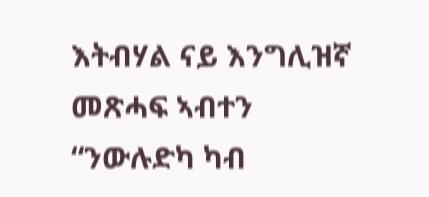እትብሃል ናይ እንግሊዝኛ መጽሓፍ ኣብተን “ንውሉድካ ካብ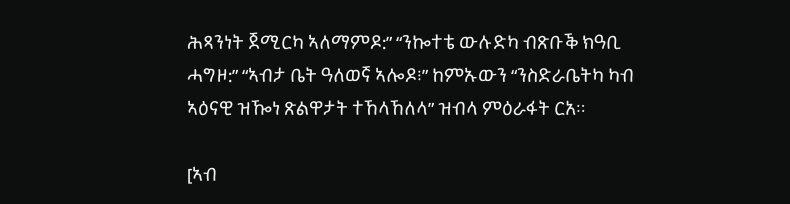ሕጻንነት ጀሚርካ ኣለማምዶ:” “ንኰተቴ ውሉድካ ብጽቡቕ ክዓቢ ሓግዞ:” “ኣብታ ቤት ዓለወኛ ኣሎዶ፧” ከምኡውን “ንስድራቤትካ ካብ ኣዕናዊ ዝዀነ ጽልዋታት ተኸላኸለላ” ዝብላ ምዕራፋት ርአ።

[ኣብ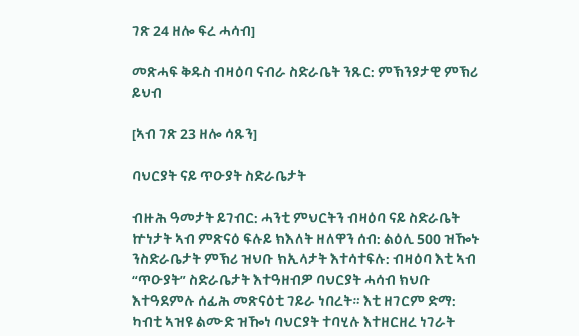ገጽ 24 ዘሎ ፍረ ሓሳብ]

መጽሓፍ ቅዱስ ብዛዕባ ናብራ ስድራቤት ንጹር: ምኽንያታዊ ምኽሪ ይህብ

[ኣብ ገጽ 23 ዘሎ ሳጹን]

ባህርያት ናይ ጥዑያት ስድራቤታት

ብዙሕ ዓመታት ይገብር: ሓንቲ ምህርትን ብዛዕባ ናይ ስድራቤት ኵነታት ኣብ ምጽናዕ ፍሉይ ክእለት ዘለዋን ሰብ: ልዕሊ 500 ዝዀኑ ንስድራቤታት ምኽሪ ዝህቡ ክኢላታት እተሳተፍሉ: ብዛዕባ እቲ ኣብ “ጥዑያት” ስድራቤታት እተዓዘብዎ ባህርያት ሓሳብ ክህቡ እተዓደምሉ ሰፊሕ መጽናዕቲ ገይራ ነበረት። እቲ ዘገርም ድማ: ካብቲ ኣዝዩ ልሙድ ዝዀነ ባህርያት ተባሂሉ እተዘርዘረ ነገራት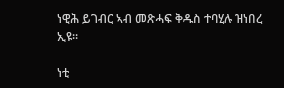ነዊሕ ይገብር ኣብ መጽሓፍ ቅዱስ ተባሂሉ ዝነበረ ኢዩ።

ነቲ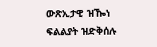ውጽኢታዊ ዝዀነ ፍልልያት ዝድቅሰሉ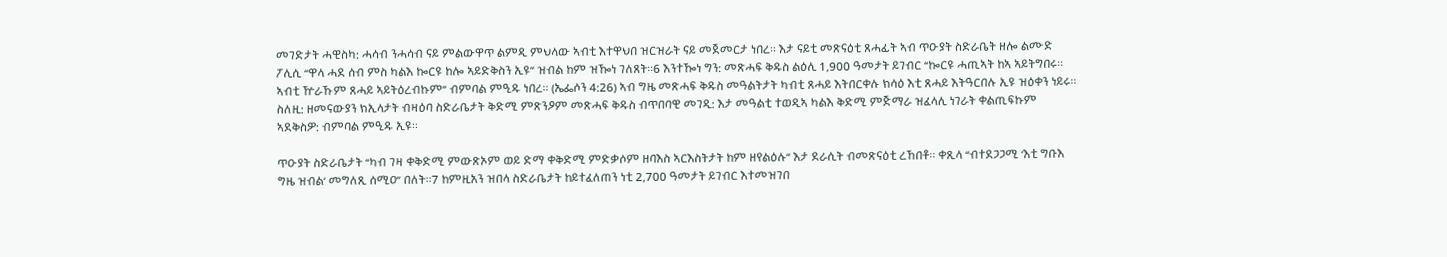መገድታት ሓዊስካ: ሓሳብ ንሓሳብ ናይ ምልውዋጥ ልምዲ ምህላው ኣብቲ እተዋህበ ዝርዝራት ናይ መጀመርታ ነበረ። እታ ናይቲ መጽናዕቲ ጸሓፊት ኣብ ጥዑያት ስድራቤት ዘሎ ልሙድ ፖሊሲ “ዋላ ሓደ ሰብ ምስ ካልእ ኰርዩ ከሎ ኣይድቅስን ኢዩ” ዝብል ከም ዝዀነ ገለጸት።6 እንተዀነ ግን: መጽሓፍ ቅዱስ ልዕሊ 1,900 ዓመታት ይገብር “ኰርዩ ሓጢኣት ከኣ ኣይትግበሩ። ኣብቲ ዅራኹም ጸሓይ ኣይትዕረብኩም” ብምባል ምዒዱ ነበረ። (ኤፌሶን 4:26) ኣብ ግዜ መጽሓፍ ቅዱስ መዓልትታት ካብቲ ጸሓይ እትበርቀሉ ክሳዕ እቲ ጸሓይ እትዓርበሉ ኢዩ ዝዕቀን ነይሩ። ስለዚ: ዘመናውያን ክኢላታት ብዛዕባ ስድራቤታት ቅድሚ ምጽንዖም መጽሓፍ ቅዱስ ብጥበባዊ መገዲ: እታ መዓልቲ ተወዲኣ ካልእ ቅድሚ ምጅማራ ዝፈላሊ ነገራት ቀልጢፍኩም ኣደቅስዎ: ብምባል ምዒዱ ኢዩ።

ጥዑያት ስድራቤታት “ካብ ገዛ ቀቅድሚ ምውጽኦም ወይ ድማ ቀቅድሚ ምድቃሶም ዘባእስ ኣርእስትታት ከም ዘየልዕሉ” እታ ደራሲት ብመጽናዕቲ ረኸበቶ። ቀጺላ “ብተደጋጋሚ ‘እቲ ግቡእ ግዜ ዝብል’ መግለጺ ሰሚዐ” በለት።7 ከምዚአን ዝበላ ስድራቤታት ከይተፈለጠን ነቲ 2,700 ዓመታት ይገብር እተመዝገበ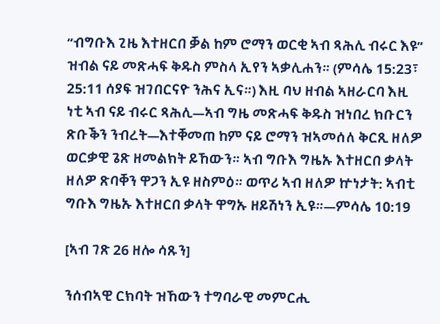“ብግቡእ ጊዜ እተዘርበ ቓል ከም ሮማን ወርቂ ኣብ ጻሕሊ ብሩር እዩ” ዝብል ናይ መጽሓፍ ቅዱስ ምስላ ኢየን ኣቃሊሐን። (ምሳሌ 15:23፣ 25:11 ሰያፍ ዝገበርናዮ ንሕና ኢና።) እዚ ባህ ዘብል ኣዘራርባ እዚ ነቲ ኣብ ናይ ብሩር ጻሕሊ—ኣብ ግዜ መጽሓፍ ቅዱስ ዝነበረ ክቡርን ጽቡቕን ንብረት—እተቐመጠ ከም ናይ ሮማን ዝኣመሰለ ቅርጺ ዘለዎ ወርቃዊ ጌጽ ዘመልክት ይኸውን። ኣብ ግቡእ ግዜኡ እተዘርበ ቃላት ዘለዎ ጽባቐን ዋጋን ኢዩ ዘስምዕ። ወጥሪ ኣብ ዘለዎ ኵነታት: ኣብቲ ግቡእ ግዜኡ እተዘርበ ቃላት ዋግኡ ዘይሽነን ኢዩ።—ምሳሌ 10:19

[ኣብ ገጽ 26 ዘሎ ሳጹን]

ንሰብኣዊ ርክባት ዝኸውን ተግባራዊ መምርሒ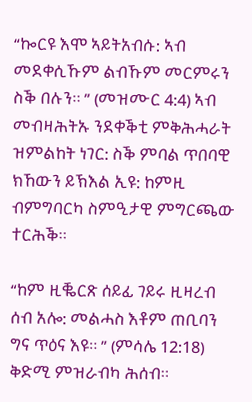“ኰርዩ እሞ ኣይትአብሱ: ኣብ መደቀሲኹም ልብኹም መርምሩን ስቕ በሉን። ” (መዝሙር 4:4) ኣብ መብዛሕትኡ ንደቀቕቲ ምቅሕሓራት ዝምልከት ነገር: ስቕ ምባል ጥበባዊ ክኸውን ይኽእል ኢዩ: ከምዚ ብምግባርካ ስምዒታዊ ምግርጫው ተርሕቕ።

“ከም ዚቘርጽ ሰይፊ ገይሩ ዚዛረብ ሰብ አሎ: መልሓስ እቶም ጠቢባን ግና ጥዕና እዩ። ” (ምሳሌ 12:18) ቅድሚ ምዝራብካ ሕሰብ።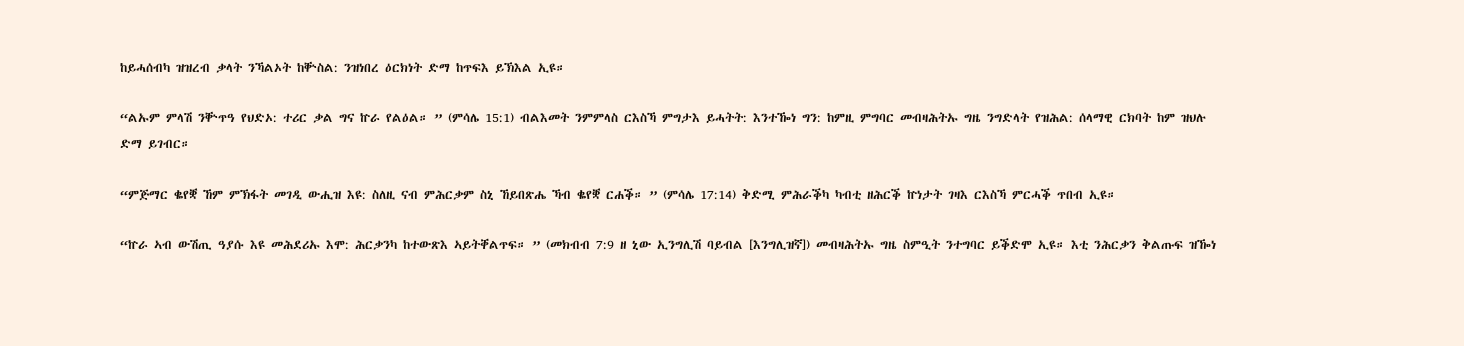ከይሓሰብካ ዝዝረብ ቃላት ንኻልኦት ከቝስል: ንዝነበረ ዕርክነት ድማ ከጥፍእ ይኽእል ኢዩ።

“ልኡም ምላሽ ንቝጥዓ የህድኦ: ተሪር ቃል ግና ኵራ የልዕል። ” (ምሳሌ 15:1) ብልእመት ንምምላስ ርእስኻ ምግታእ ይሓትት: እንተዀነ ግን: ከምዚ ምግባር መብዛሕትኡ ግዜ ንግድላት የዝሕል: ሰላማዊ ርክባት ከም ዝህሉ ድማ ይገብር።

“ምጅማር ቈየቛ ኸም ምኽፋት መገዲ ውሒዝ እዩ: ስለዚ ናብ ምሕርቃም ስኒ ኸይበጽሔ ኻብ ቈየቛ ርሐቕ። ” (ምሳሌ 17:14) ቅድሚ ምሕራቕካ ካብቲ ዘሕርቕ ኵነታት ገዛእ ርእስኻ ምርሓቕ ጥበብ ኢዩ።

“ኵራ ኣብ ውሽጢ ዓያሱ እዩ መሕደሪኡ እሞ: ሕርቃንካ ከተውጽእ ኣይትቐልጥፍ። ” (መክብብ 7:9 ዘ ኒው ኢንግሊሽ ባይብል [እንግሊዝኛ]) መብዛሕትኡ ግዜ ስምዒት ንተግባር ይቕድሞ ኢዩ። እቲ ንሕርቃን ቅልጡፍ ዝዀነ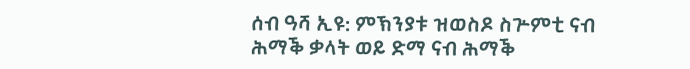ሰብ ዓሻ ኢዩ: ምኽንያቱ ዝወስዶ ስጕምቲ ናብ ሕማቕ ቃላት ወይ ድማ ናብ ሕማቕ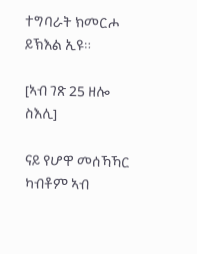ተግባራት ክመርሖ ይኽእል ኢዩ።

[ኣብ ገጽ 25 ዘሎ ስእሊ]

ናይ የሆዋ መሰኻኻር ካብቶም ኣብ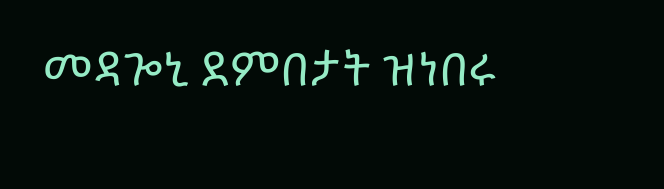መዳጐኒ ደምበታት ዝነበሩ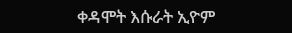ቀዳሞት እሱራት ኢዮም